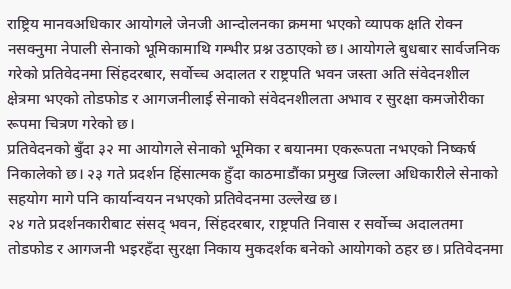राष्ट्रिय मानवअधिकार आयोगले जेनजी आन्दोलनका क्रममा भएको व्यापक क्षति रोक्न नसक्नुमा नेपाली सेनाको भूमिकामाथि गम्भीर प्रश्न उठाएको छ। आयोगले बुधबार सार्वजनिक गरेको प्रतिवेदनमा सिंहदरबार, सर्वोच्च अदालत र राष्ट्रपति भवन जस्ता अति संवेदनशील क्षेत्रमा भएको तोडफोड र आगजनीलाई सेनाको संवेदनशीलता अभाव र सुरक्षा कमजोरीका रूपमा चित्रण गरेको छ।
प्रतिवेदनको बुँदा ३२ मा आयोगले सेनाको भूमिका र बयानमा एकरूपता नभएको निष्कर्ष निकालेको छ। २३ गते प्रदर्शन हिंसात्मक हुँदा काठमाडौंका प्रमुख जिल्ला अधिकारीले सेनाको सहयोग मागे पनि कार्यान्वयन नभएको प्रतिवेदनमा उल्लेख छ।
२४ गते प्रदर्शनकारीबाट संसद् भवन, सिंहदरबार, राष्ट्रपति निवास र सर्वोच्च अदालतमा तोडफोड र आगजनी भइरहँदा सुरक्षा निकाय मुकदर्शक बनेको आयोगको ठहर छ। प्रतिवेदनमा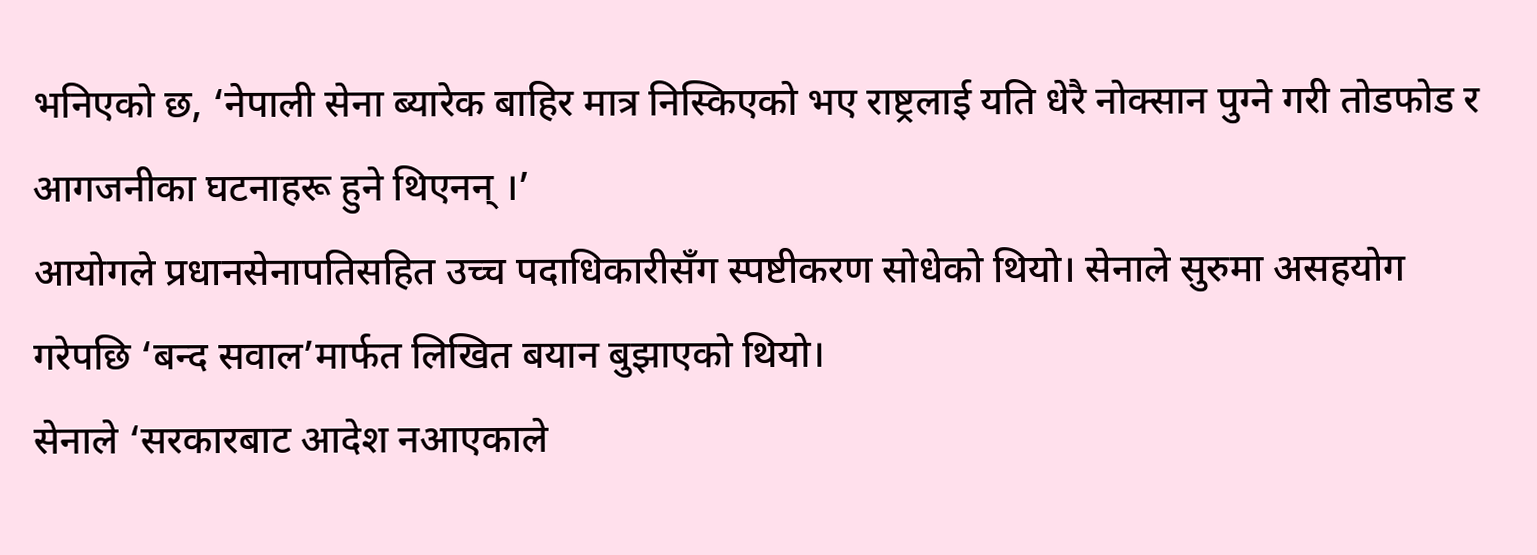भनिएको छ, ‘नेपाली सेना ब्यारेक बाहिर मात्र निस्किएको भए राष्ट्रलाई यति धेरै नोक्सान पुग्ने गरी तोडफोड र आगजनीका घटनाहरू हुने थिएनन् ।’
आयोगले प्रधानसेनापतिसहित उच्च पदाधिकारीसँग स्पष्टीकरण सोधेको थियो। सेनाले सुरुमा असहयोग गरेपछि ‘बन्द सवाल’मार्फत लिखित बयान बुझाएको थियो।
सेनाले ‘सरकारबाट आदेश नआएकाले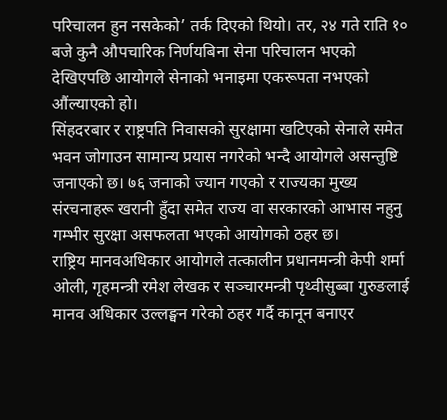परिचालन हुन नसकेको’ तर्क दिएको थियो। तर, २४ गते राति १० बजे कुनै औपचारिक निर्णयबिना सेना परिचालन भएको देखिएपछि आयोगले सेनाको भनाइमा एकरूपता नभएको औंल्याएको हो।
सिंहदरबार र राष्ट्रपति निवासको सुरक्षामा खटिएको सेनाले समेत भवन जोगाउन सामान्य प्रयास नगरेको भन्दै आयोगले असन्तुष्टि जनाएको छ। ७६ जनाको ज्यान गएको र राज्यका मुख्य संरचनाहरू खरानी हुँदा समेत राज्य वा सरकारको आभास नहुनु गम्भीर सुरक्षा असफलता भएको आयोगको ठहर छ।
राष्ट्रिय मानवअधिकार आयोगले तत्कालीन प्रधानमन्त्री केपी शर्मा ओली, गृहमन्त्री रमेश लेखक र सञ्चारमन्त्री पृथ्वीसुब्बा गुरुङलाई मानव अधिकार उल्लङ्घन गरेको ठहर गर्दै कानून बनाएर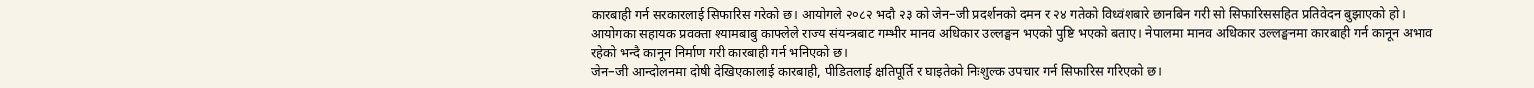कारबाही गर्न सरकारलाई सिफारिस गरेको छ। आयोगले २०८२ भदौ २३ को जेन–जी प्रदर्शनको दमन र २४ गतेको विध्वंशबारे छानबिन गरी सो सिफारिससहित प्रतिवेदन बुझाएको हो।
आयोगका सहायक प्रवक्ता श्यामबाबु काफ्लेले राज्य संयन्त्रबाट गम्भीर मानव अधिकार उल्लङ्घन भएको पुष्टि भएको बताए। नेपालमा मानव अधिकार उल्लङ्घनमा कारबाही गर्न कानून अभाव रहेको भन्दै कानून निर्माण गरी कारबाही गर्न भनिएको छ।
जेन–जी आन्दोलनमा दोषी देखिएकालाई कारबाही, पीडितलाई क्षतिपूर्ति र घाइतेको निःशुल्क उपचार गर्न सिफारिस गरिएको छ।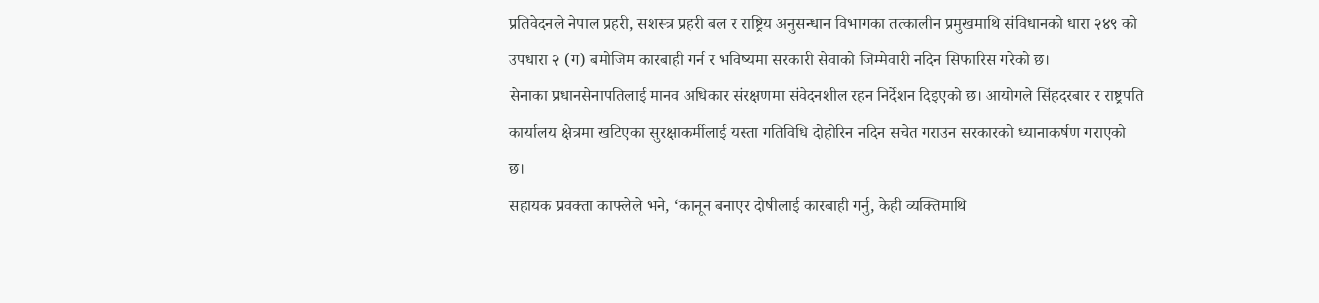प्रतिवेदनले नेपाल प्रहरी, सशस्त्र प्रहरी बल र राष्ट्रिय अनुसन्धान विभागका तत्कालीन प्रमुखमाथि संविधानको धारा २४९ को उपधारा २ (ग) बमोजिम कारबाही गर्न र भविष्यमा सरकारी सेवाको जिम्मेवारी नदिन सिफारिस गरेको छ।
सेनाका प्रधानसेनापतिलाई मानव अधिकार संरक्षणमा संवेदनशील रहन निर्देशन दिइएको छ। आयोगले सिंहदरबार र राष्ट्रपति कार्यालय क्षेत्रमा खटिएका सुरक्षाकर्मीलाई यस्ता गतिविधि दोहोरिन नदिन सचेत गराउन सरकारको ध्यानाकर्षण गराएको छ।
सहायक प्रवक्ता काफ्लेले भने, ‘कानून बनाएर दोषीलाई कारबाही गर्नु, केही व्यक्तिमाथि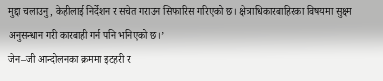मुद्दा चलाउनु, केहीलाई निर्देशन र सचेत गराउन सिफारिस गरिएको छ। क्षेत्राधिकारबाहिरका विषयमा सुक्ष्म अनुसन्धान गरी कारबाही गर्न पनि भनिएको छ।’
जेन–जी आन्दोलनका क्रममा इटहरी र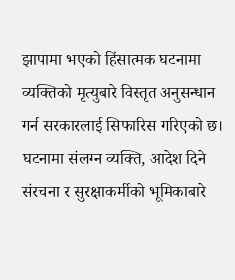झापामा भएको हिंसात्मक घटनामा व्यक्तिको मृत्युबारे विस्तृत अनुसन्धान गर्न सरकारलाई सिफारिस गरिएको छ। घटनामा संलग्न व्यक्ति, आदेश दिने संरचना र सुरक्षाकर्मीको भूमिकाबारे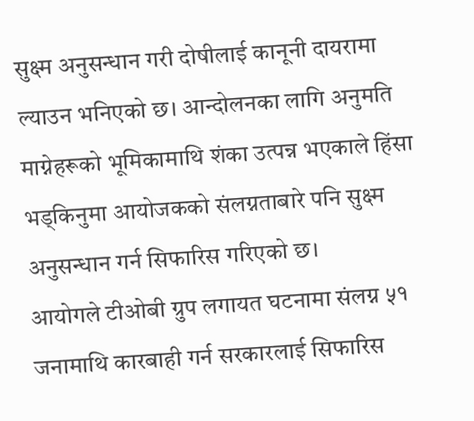सुक्ष्म अनुसन्धान गरी दोषीलाई कानूनी दायरामा ल्याउन भनिएको छ। आन्दोलनका लागि अनुमति माग्नेहरूको भूमिकामाथि शंका उत्पन्न भएकाले हिंसा भड्किनुमा आयोजकको संलग्नताबारे पनि सुक्ष्म अनुसन्धान गर्न सिफारिस गरिएको छ।
आयोगले टीओबी ग्रुप लगायत घटनामा संलग्न ५१ जनामाथि कारबाही गर्न सरकारलाई सिफारिस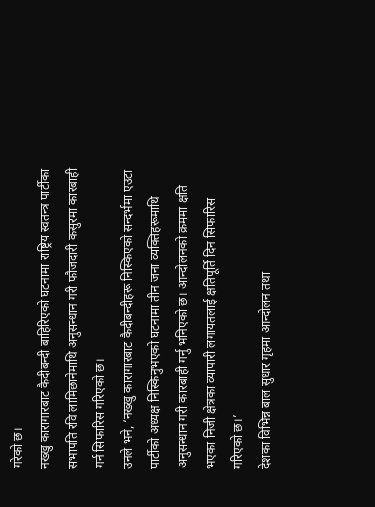गरेको छ।
नख्खु कारागारबाट कैदीबन्दी बाहिरिएको घटनामा राष्ट्रिय स्वतन्त्र पार्टीका सभापति रवि लामिछानेमाथि अनुसन्धान गरी फौजदारी कसुरमा कारबाही गर्न सिफारिस गरिएको छ।
उनले भने, ‘नख्खु कारागारबाट कैदीबन्दीहरू निस्किएको सन्दर्भमा एउटा पार्टीको अध्यक्ष निस्किनुभएको घटनामा तीन जना व्यक्तिहरूमाथि अनुसन्धान गरी कारबाही गर्नु भनिएको छ। आन्दोलनको क्रममा क्षति भएका निजी क्षेत्रका व्यापारी लगायतलाई क्षतिपूर्ति दिन सिफारिस गरिएको छ।’
देशका विभिन्न बाल सुधार गृहमा आन्दोलन तथा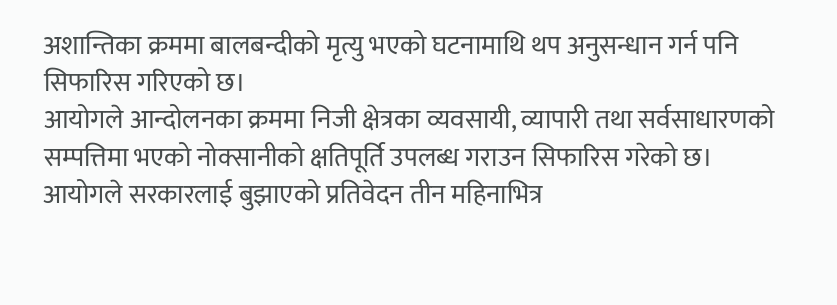अशान्तिका क्रममा बालबन्दीको मृत्यु भएको घटनामाथि थप अनुसन्धान गर्न पनि सिफारिस गरिएको छ।
आयोगले आन्दोलनका क्रममा निजी क्षेत्रका व्यवसायी, व्यापारी तथा सर्वसाधारणको सम्पत्तिमा भएको नोक्सानीको क्षतिपूर्ति उपलब्ध गराउन सिफारिस गरेको छ।
आयोगले सरकारलाई बुझाएको प्रतिवेदन तीन महिनाभित्र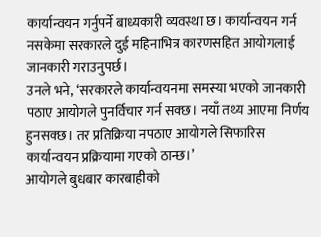कार्यान्वयन गर्नुपर्ने बाध्यकारी व्यवस्था छ। कार्यान्वयन गर्न नसकेमा सरकारले दुई महिनाभित्र कारणसहित आयोगलाई जानकारी गराउनुपर्छ।
उनले भने, ‘सरकारले कार्यान्वयनमा समस्या भएको जानकारी पठाए आयोगले पुनर्विचार गर्न सक्छ। नयाँ तथ्य आएमा निर्णय हुनसक्छ। तर प्रतिक्रिया नपठाए आयोगले सिफारिस कार्यान्वयन प्रक्रियामा गएको ठान्छ।’
आयोगले बुधबार कारबाहीको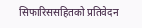सिफारिससहितको प्रतिवेदन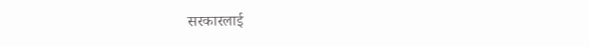सरकारलाई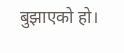बुझाएको हो।